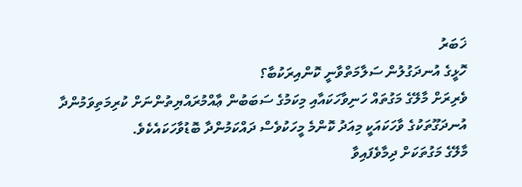ޚަބަރު
ހޮޅީގެ އުނދަގުލުން ސަލާމަތްވާނީ ކޮންއިރަކުބާ؟
ވެރިރަށް މާލޭގެ މަގުތައް ހަނިވާހަކައާއި މިކަމުގެ ސަބަބުން ޢާއްމުރައްޔިތުންނަށް ކުރިމަތިވަމުންދާ އުނދަގޫތަކުގެ ވާހަކައަކީ މިއަދު ކޮންމެ މީހަކުވެސް ދައްކަމުންދާ ބޮޑުވާހަކައެކެވެ.
މާލޭގެ މަގުތަކަށް ދިމާވެފައިވާ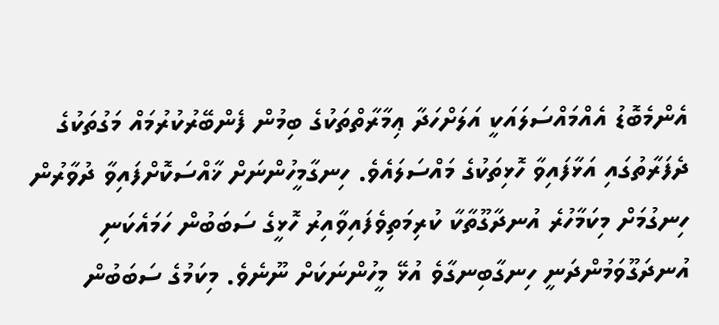އެންމެބޮޑު އެއްމައްސަލައަކީ އަލަށްހަދާ ޢިމާރާތްތަކުގެ ބިމުން ފެންބޭރުކުރުމައް މަގުތަކުގެ ދެފަރާތުގައި އަޅާފައިވާ ހޮޅިތަކުގެ މައްސަލައެވެ. ހިނގާމީހުންނަށް ޚާއްސަކޮށްފައިވާ ދުވާރުން ހިނގުމަށް މިކަމާހުރެ އުނދާގޫތާކާ ކުރިމަތިވެފައިވާއިރު ހޮޅީގެ ސަބަބުން ހަމައެކަނި އުނދަގޫވަމުންދަނީ ހިނގާބިނގާވެ އުޅޭ މީހުންނަކަށް ނޫނެވެ. މިކަމުގެ ސަބަބުން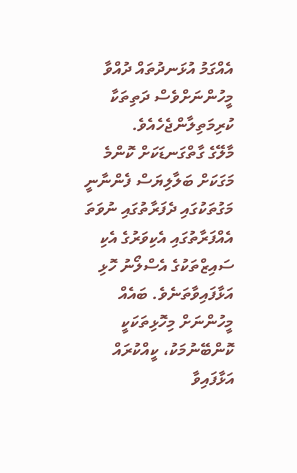އެއްގަމު އުޅަނދުތައް ދުއްވާ މީހުންނަށްވެސް ދަތިތަކާ ކުރިމަތިލާންޖެހެއެވެ.
މާލޭގެ ގާތްގަނޑަކަށް ކޮންމެ މަގަކަށް ބަލާލިޔަސް ފެންނާނީ މަގުތަކުގައި ދެފަރާތުގައި ނުވަތަ އެއްފަރާތުގައި އެކިވަރުގެ އެކި ސައިޒްތަކުގެ އެސްލޯނު ހޮޅި އަޅާފައިވާތަނެވެ. ބައެއް މީހުންނަށް މިހޮޅިތަކަކީ ކޮންބޭނުމަކު، ކީއްކުރައް އަޅާފައިވާ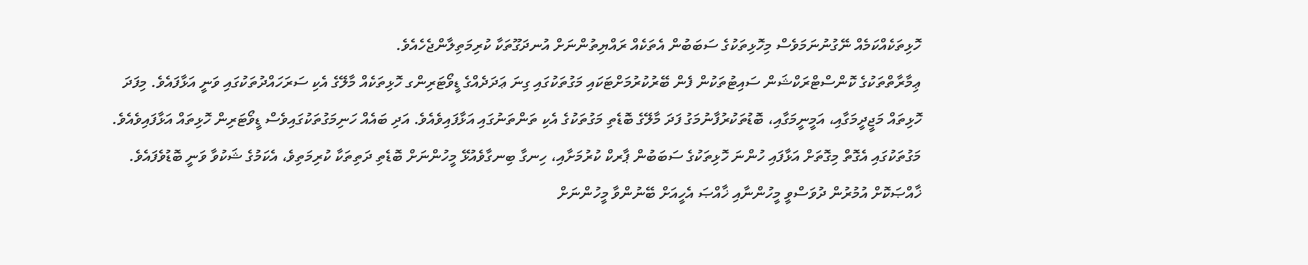ހޮޅިތަކެއްކަމެއް ނޭގުނުނަމަވެސް މިހޮޅިތަކުގެ ސަބަބުން އެތަކެއް ރައްޔިތުންނަށް އުނދަގޫތަކާ ކުރިމަތިލާންޖެހެއެވެ.
ޢިމާރާތްތަކުގެ ކޮންސްޓްރަކްޝަން ސައިޓުތަކުން ފެން ބޭރުކުރުމަށްޓަކައި މަގުތަކުގައި ގިނަ ޢަދަދެއްގެ ޑީވޯޓަރިންގ ހޮޅިތަކެއް މާލޭގެ އެކި ސަރަހައްދުތަކުގައި ވަނީ އަޅާފައެވެ. މިފަދަ ހޮޅިތައް މަޖީދީމަގާއި، އަމީނީމަގާއި، ބޮޑުތަކުރުފާނުމަގު ފަދަ މާލޭގެ ބޮޑެތި މަގުތަކުގެ އެކި ތަންތަނުގައި އަޅާފައިވެއެވެ. އަދި ބައެއް ހަނިމަގުތަކުގައިވެސް ޑީވޯޓަރިން ހޮޅިތައް އަޅާފައިވެއެވެ. މަގުތަކުގައި އެގޮތް މިގޮތަށް އަޅާފައި ހުންނަ ހޮޅިތަކުގެ ސަބަބުން ޕާރކް ކުރުމަށާއި، ހިނގާ ބިނގާވެއުޅޭ މީހުންނަށް ބޮޑެތި ދަތިތަކާ ކުރިމަތިވެ، އެކަމުގެ ޝަކުވާ ވަނީ ބޮޑުވެފައެވެ.
ޚާއްޞަކޮށް އުމުރުން ދުވަސްވީ މީހުންނާއި ޚާއްޞަ އެހީއަށް ބޭނުންވާ މީހުންނަށް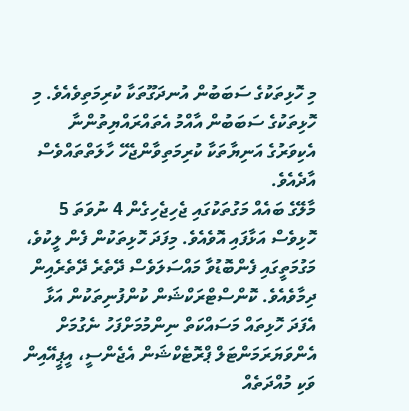މި ހޮޅިތަކުގެ ސަބަބުން އުނދަގޫތަކާ ކުރިމަތިވެއެވެ. މި ހޮޅިތަކުގެ ސަބަބުން އާއްމު އެތައްރައްޔިތުންނާ އެކިވަރުގެ އަނިޔާތަކާ ކުރިމަތިވާންޖެހޭ ހާލަތްތައްވެސް އާދެއެވެ.
މާލޭގެ ބައެއް މަގުތަކުގައި ޖެހިޖެހިގެން 4 ނުވަތަ 5 ހޮޅިވެސް އަޅާފައި އޮވެއެވެ. މިފަދަ ހޮޅިތަކުން ފެން ލީކުވެ، މަގުމަތީގައި ފެންބޮޑުވާ މައްސަލަވެސް ދޭތެރެ ދޭތެރެއިން ދިމާވެއެވެ. ކޮންސްޓްރަކްޝަން ކުންފުނިތަކުން އަޅާ އެފަދަ ހޮޅިތައް މަސައްކަތް ނިންމުމަށްފަހު ނެގުމަށް އެންވަޔަރަމަންޓަލް ޕްރޮޓެކްޝަން އެޖެންސީ، އީޕީއޭއިން ވަކި މުއްދަތެއް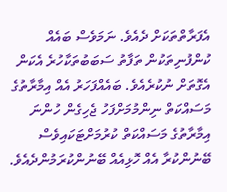އެފަރާތްތަކަށް ދެއެވެ. ނަމަވެސް ބައެއް ކުންފުނިތަކުން ތަފާތު ސަބަބުތަކާހުރެ އެކަން އެގޮތަށް ނުކުރެއެވެ. ބައެއްފަހަރު އެއް އިމާރާތުގެ މަސައްކަތް ނިންމުމަށްފަހު ޖެހިގެން ހުންނަ އިމާރާތުގެ މަސައްކަތް ކުރުމަށްޓަކައިވެސް ބޭނުންކުރާ އެއް ހޮޅިއެއް ބޭނުންކުރަމުންދެއެވެ.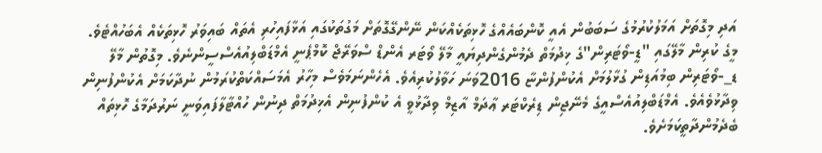އަދި މިގޮތަށް އަމަލުކުރުމުގެ ސަބަބުން އެއީ ކޮންބައެއްގެ ހޮޅިތަކެއްކަން ނޭންގޭގޮތަށް މަގުތަކުގައި އަޅާފައިހުރި އެތައް ބައިވަރު ހޮޅިތަކެއް އެބަހުއްޓެވެ.
މީގެ ކުރިން މާލޭގައި "ޑީ-ވޯޓަރިން"ގެ ޚިދުމަތް ދެމުންގެންދިޔައީ މާލޭ ވޯޓަރ އެންޑް ސްވަރޭޖް ކޮމްޕެނީ އެމްޑަބްލިއުއެސްސީންނެވެ. މިގޮތުން މާލޭ ޑ_-ވޯޓަރިން ބިމުއަޑިން ގުޅާލުމަށް އެކުންފުންޏާ 2016ވަނަ ހަވާލުކުރިއެވެ. އެހެންނަމަވެސް މިހާރު އެމަސައްކަތްކުރަމުން ނުދާކަމަށް އެކުންފުނިން ވިދާޅުވެއެވެ. އެމްޑަބްލިއުއެސްއީގެ މެނޭޖިން ޑިރެކްޓަރ ޢާދަމް އާޒިމް ވިދާޅުވީ އެ ކުންފުނިން އެޚިދުމަތް ދިނުން ހުއްޓާލާފައިވަނީ ނަރުދަމާގެ ހޮޅިތައް ބެދެމުންދާތީކަމަށެވެ.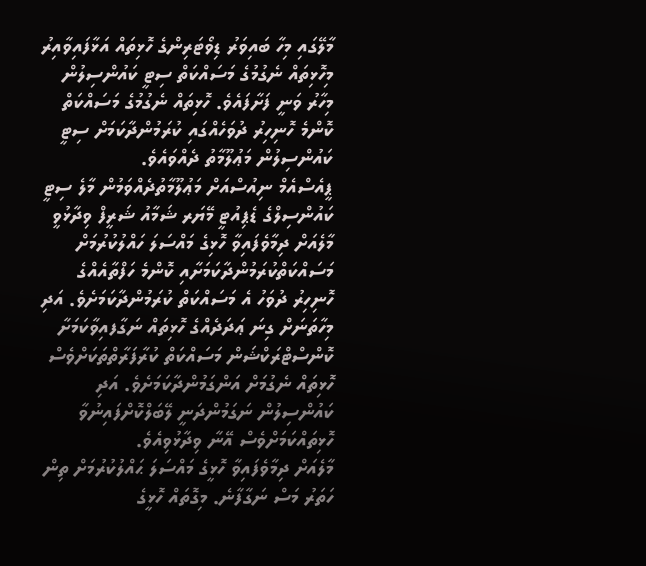މާލޭގައި މިހާ ބައިވަރު ޑިވޯޓަރިންގެ ހޮޅިތައް އަޅާފައިވާއިރު މިހޮޅިތައް ނެގުމުގެ މަސައްކަތް ސިޓީ ކައުންސިލުން މިހާރު ވަނީ ފަށާފައެވެ. ހޮޅިތައް ނެގުމުގެ މަސައްކަތް ކޮންމެ ހޮނިހިރު ދުވަހެއްގައި ކުރަމުންދާކަމަށް ސިޓީ ކައުންސިލުން މަޢުލޫމާތު ދެއްވައެވެ.
ޕީއެސްއެމް ނިއުސްއަށް މަޢުލޫމާތުދެއްވަމުން މާލެ ސިޓީ ކައުންސިލްގެ ޑެޕިއުޓީ މޭޔަރ ޝަމާއު ޝަރީފް ވިދާޅުވީ މާލެއަށް ދިމާވެފައިވާ ހޮޅިގެ މައްސަލަ ހައްލުކުރުމަށް މަސައްކަތްކުރަމުންދާކަމަށާއި ކޮންމެ ހަފްތާއެއްގެ ހޮނިހިރު ދުވަހު އެ މަސައްކަތް ކުރަމުންދާކަމަށެވެ. އަދި މިހާތަނަށް ގިނަ ޢަދަދެއްގެ ހޮޅިތައް ނަގާފއިވާކަމަށާ ކޮންސްޓްރަކްޝަން މަސައްކަތް ކުރާފަރާތްތަކަށްވެސް ހޮޅިތައް ނެގުމަށް އަންގަމުންދާކަމަށެވެ. އަދި ކައުންސިލުން ނަގަމުންދަނީ ލޭބަލްކޮށްފައިނުވާ ހޮޅިތައްކަމަށްވެސް އޭނާ ވިދާޅުވިއެވެ.
މާލެއަށް ދިމާވެފައިވާ ހޮޅީގެ މައްސަލަ ޙައްލުކުރުމަށް ތިން ހަތަރު މަސް ނަގާފާނެ. މިގޮތައް ހޮޅީގެ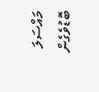މައްސަލަ ބޮޑުވެގެން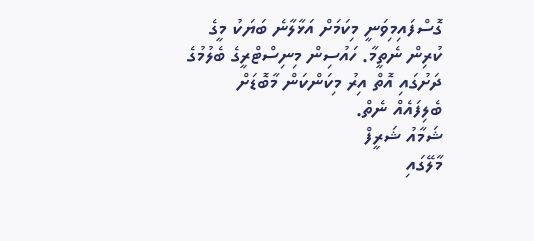ގޮސްފައިމިވަނީ މިކަމަށް އަޅާލާނެ ބަޔަކު މީގެ ކުރިން ނެތީމާ. ހައުސިން މިނިސްޓްރީގެ ބެލުމުގެ ދަށުގައި އޮތް އިރު މިކަންކަން މާބޮޑަށް ބެލިފައެއް ނެތް.
ޝަމާއު ޝަރީފް
މާލޭގައި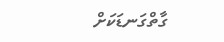ގާތްގަނޑަކަށް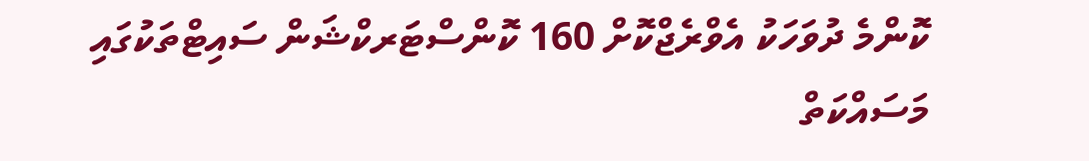ކޮންމެ ދުވަހަކު އެވްރެޖްކޮށް 160 ކޮންސްޓަރކްޝަން ސައިޓްތަކުގައި މަސައްކަތް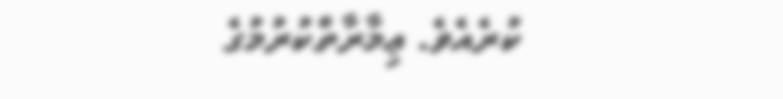ކުރެއެވެ. ޢިމާރާތްކުރުމުގެ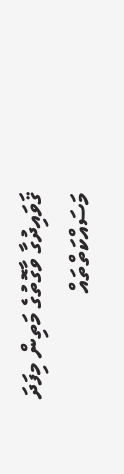ޤަވައިދުގާ ވާގޮތުގެ މަތިން މިފަދަ މަސައްކަތްތައް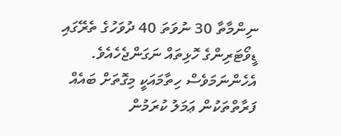ނިންމާތާ 30 ނުވަތަ 40 ދުވަހުގެ ތެރޭގައި ޑީވޯޓަރިންގެ ހޮޅިތައް ނަގަންޖެހެއެވެ. އެހެންނަމަވެސް ހިތާމައަކީ މިގޮތަށް ބައެއް ފަރާތްތަކުން ޢަމަލު ކުރަމުން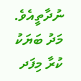ނުދާތީއެވެ. މަދު ބަޔަކު ކުރާ މިފަދ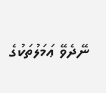ނޭދެވޭ ޢަމަލުތަކުގެ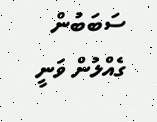ސަބަބުން ގެއްލުން ވަނީ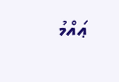ޢައްމު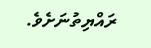ރައްޔިތުނަށެވެ.